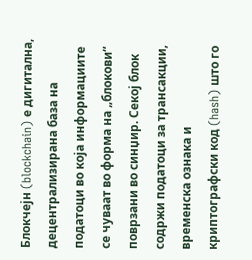Блокчејн (blockchain) е дигитална, децентрализирана база на податоци во која информациите се чуваат во форма на „блокови“ поврзани во синџир. Секој блок содржи податоци за трансакции, временска ознака и криптографски код (hash) што го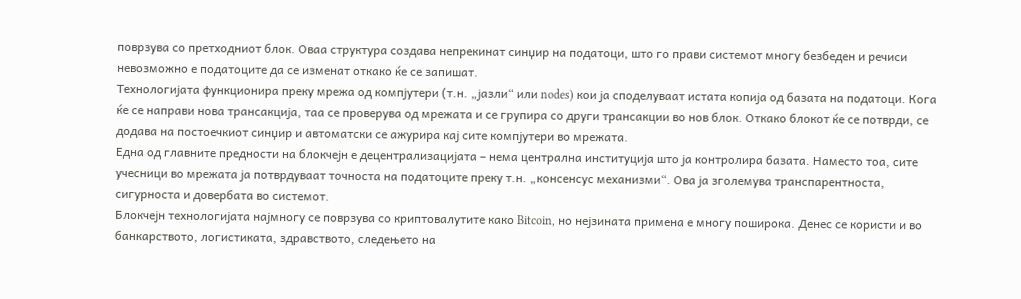поврзува со претходниот блок. Оваа структура создава непрекинат синџир на податоци, што го прави системот многу безбеден и речиси невозможно е податоците да се изменат откако ќе се запишат.
Технологијата функционира преку мрежа од компјутери (т.н. „јазли“ или nodes) кои ја споделуваат истата копија од базата на податоци. Кога ќе се направи нова трансакција, таа се проверува од мрежата и се групира со други трансакции во нов блок. Откако блокот ќе се потврди, се додава на постоечкиот синџир и автоматски се ажурира кај сите компјутери во мрежата.
Една од главните предности на блокчејн е децентрализацијата – нема централна институција што ја контролира базата. Наместо тоа, сите учесници во мрежата ја потврдуваат точноста на податоците преку т.н. „консенсус механизми“. Ова ја зголемува транспарентноста, сигурноста и довербата во системот.
Блокчејн технологијата најмногу се поврзува со криптовалутите како Bitcoin, но нејзината примена е многу поширока. Денес се користи и во банкарството, логистиката, здравството, следењето на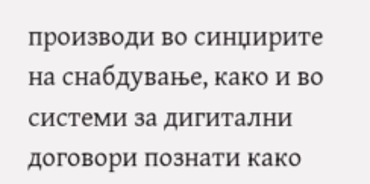производи во синџирите на снабдување, како и во системи за дигитални договори познати како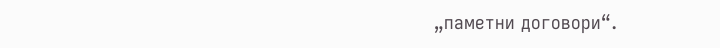„паметни договори“.